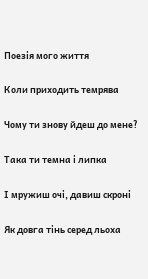Поезія мого життя

Коли приходить темрява

Чому ти знову йдеш до мене?

Така ти темна і липка

І мружиш очі, давиш скроні

Як довга тінь серед льоха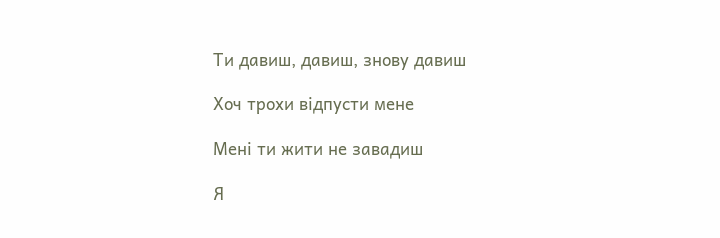Ти давиш, давиш, знову давиш

Хоч трохи відпусти мене

Мені ти жити не завадиш

Я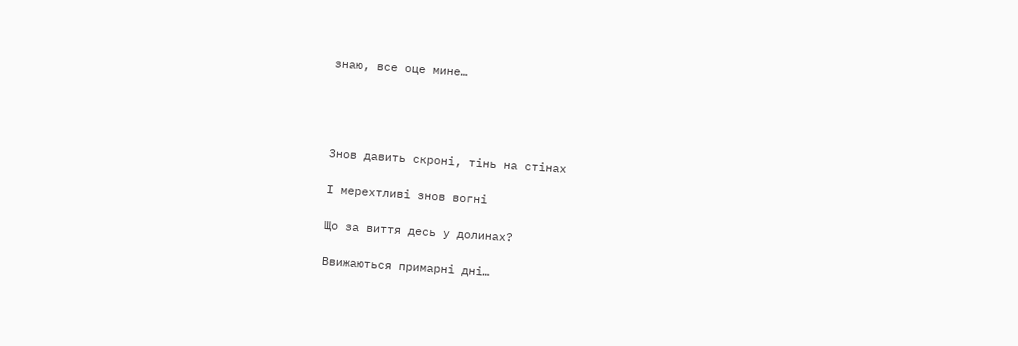знаю, все оце мине…




Знов давить скроні, тінь на стінах

І мерехтливі знов вогні

Що за виття десь у долинах?

Ввижаються примарні дні…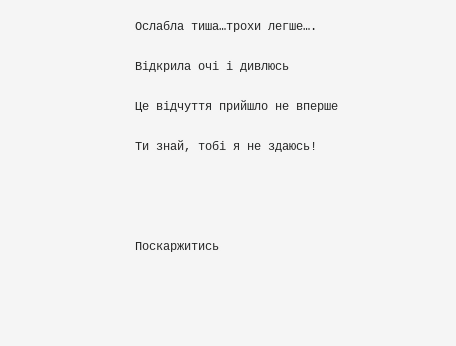Ослабла тиша…трохи легше….

Відкрила очі і дивлюсь

Це відчуття прийшло не вперше

Ти знай, тобі я не здаюсь!




Поскаржитись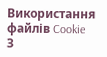Використання файлів Cookie
З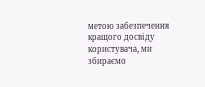метою забезпечення кращого досвіду користувача, ми збираємо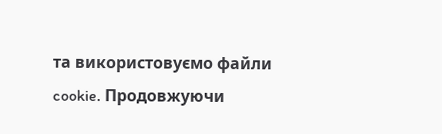та використовуємо файли cookie. Продовжуючи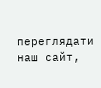переглядати наш сайт,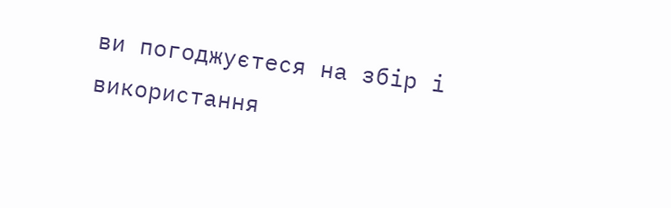ви погоджуєтеся на збір і використання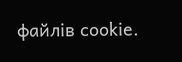файлів cookie.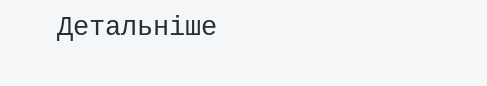Детальніше